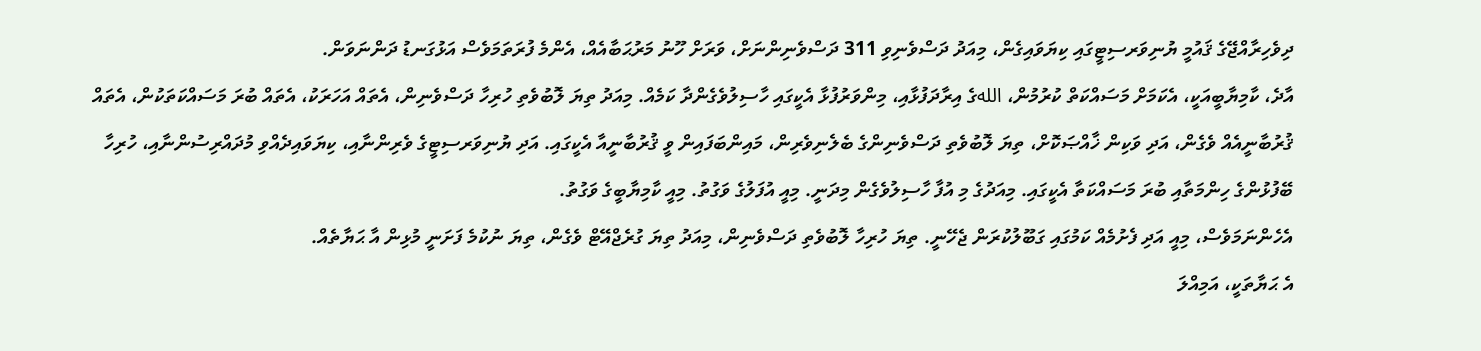ދިވެހިރާއްޖޭގެ ޤައުމީ ޔުނިވަރސިޓީގައި ކިޔަވައިގެން، މިއަދު ދަސްވެނިވި 311 ދަސްވެނިންނަށް، ވަރަށް ހޫނު މަރުޙަބާއެއް، އެންމެ ފުރަތަމަވެސް އަޅުގަނޑު ދަންނަވަން.
އާދެ، ކާމިޔާބީއަކީ، އެކަމަށް މަސައްކަތް ކުރުމުން، اللهގެ އިރާދަފުޅާއި، މިންވަރުފުޅާ އެކީގައި ހާސިލުވެގެންދާ ކަމެއް. މިއަދު ތިޔަ ލޮބުވެތި ހުރިހާ ދަސްވެނިން، އެތައް އަހަރަކު، އެތައް ބުރަ މަސައްކަތަކުން، އެތައް ޤުރުބާނީއެއް ވެގެން، އަދި ވަކިން ޚާއްޞަކޮށް، ތިޔަ ލޮބުވެތި ދަސްވެނިންގެ ބެލެނިވެރިން، މައިންބަފައިން ވީ ޤުރުބާނީއާ އެކީގައި. އަދި ޔުނިވަރސިޓީގެ ވެރިންނާއި، ކިޔަވައިދެއްވި މުދައްރިސުންނާއި، ހުރިހާ ބޭފުޅުންގެ ހިންމަތާއި ބުރަ މަސައްކަތާ އެކީގައި. މިއަދުގެ މި އުފާ ހާސިލުވެގެން މިދަނީ. މިއީ އުފަލުގެ ވަގުތު. މިއީ ކާމިޔާބީގެ ވަގުތު.
އެހެންނަމަވެސް، މިއީ އަދި ފެށުމެއް ކަމުގައި ގަބޫލުކުރަން ޖެހޭނީ. ތިޔަ ހުރިހާ ލޮބުވެތި ދަސްވެނިން، މިއަދު ތިޔަ ގުރެޖްއޭޓް ވެގެން، ތިޔަ ނުކުމެ ފަށަނީ މުޅިން އާ ޙަޔާތެއް.
އެ ޙަޔާތަކީ، އަމިއްލަ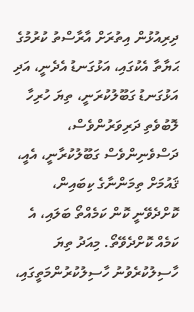ދިރިއުޅުން އިތުރަށް އާރާސްތު ކުރުމުގެ ޙަޔާތާ އެކުގައި، އަޅުގަނޑު އެދެނީ، އަދި އަޅުގަނޑު ގަބޫލުކުރަނީ، ތިޔަ ހުރިހާ ލޮބުވެތި ދަރިވަރުންވެސް، ދަސްވެނިންވެސް ގަބޫލުކުރާނީ، އެއީ، ޤައުމަށް ތިމަންނާގެ ކިބައިން، ކޮށްދެވޭނީ ކޮން ކަމެއްތޯ ބަލައި، އެ ކަމެއް ކޮށްދެވޭތޯ. މިއަދު ތިޔަ ހާސިލުކުރެވުނު ހާސިލުކުރުންމަތީގައި،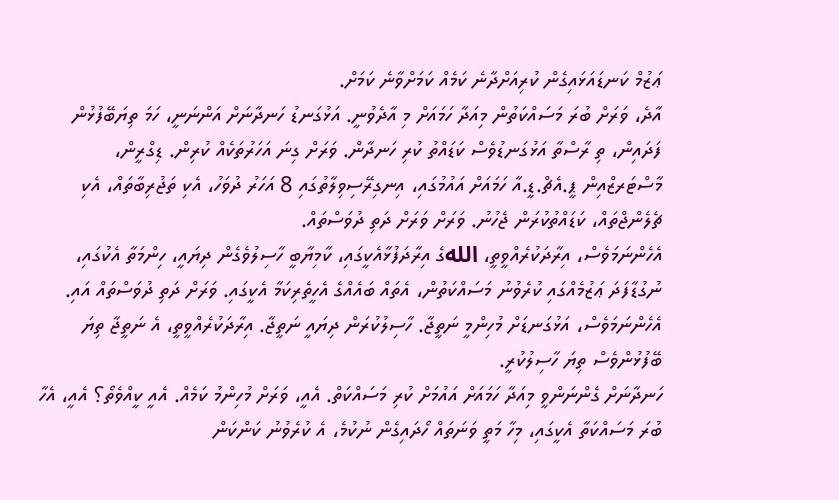ޢަޒުމް ކަނޑައަޅައިގެން ކުރިއަށްދާނެ ކަމެއް ކަމަށްވާނެ ކަމަށް.
އާދެ، ވަރަށް ބުރަ މަސައްކަތުން މިއަދާ ހަމައަށް މި އާދެވުނީ. އަޅުގަނޑު ހަނދާނަށް އަންނަނީ، ހަމަ ތިޔަބޭފުޅުން ފަދައިން، ތި ރާސްތާ އަޅުގަނޑުވެސް ކަޑައްތު ކުރި ހަނދާން. ވަރަށް ގިނަ އަހަރުތަކެއް ކުރިން. ޑިގްރީން، މާސްޓަރޒްއިން ޕީ.އެޗް.ޑީ.އާ ހަމައަށް އައުމުގައި، އިނގިރޭސިވިލާތުގައި 8 އަހަރު ދުވަހު، އެކި ތަޖުރިބާތައް، އެކި ޗެލެންޖްތައް، ކަޑައްތުކުރަން ޖެހުނު. ވަރަށް ވަރަށް ދަތި ދުވަސްތައް.
އެހެންނަމަވެސް، އިރާދަކުރެއްވީތީ، اللهގެ އިރާދަފުޅާއެކީގައި، ކާމިޔާބީ ހާސިލުވެގެން ދިޔައީ، ހިންމަތާ އެކުގައި، ނުގުޑާފަދަ ޢަޒުމެއްގައި ކުރެވުނު މަސައްކަތުން، އެތައް ބައެއްގެ އެހީތެރިކަމާ އެކީގައި. ވަރަށް ދަތި ދުވަސްތައް އައި. އެހެންނަމަވެސް، އަޅުގަނޑަށް މުހިންމީ ނަތީޖާ. ހާސިލުކުރަން ދިޔައީ ނަތީޖާ. އިރާދަކުރެއްވީތީ، އެ ނަތީޖާ ތިޔަ ބޭފުޅުންވެސް ތިޔަ ހާސިލުކުރީ.
ހަނދާނަށް ގެންނަންވީ މިއަދާ ހަމައަށް އައުމަށް ކުރި މަސައްކަތް. އެއީ، ވަރަށް މުހިންމު ކަމެއް. އެއީ ކީއްވެތޯ؟ އެއީ، އެހާ ބުރަ މަސައްކަތާ އެކީގައި، މިހާ މަތީ ވަނަތައް ހޯދައިގެން ނުކުމެ، އެ ކުރެވުނު ކަންކަން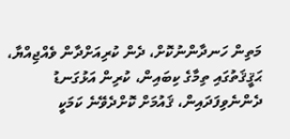މަތިން ހަނދާންނުކޮށް، ދެން ކުރިއަށްދާން ވެއްޖިއްޔާ، ޙަޤީޤަތުގައި ތިމާގެ ކިބައިން، ކުރިން އަޅުގަނޑު ދެންނެވިފަދައިން، ޤައުމަށް ކޮށްދެވޭނެ ކަމަކީ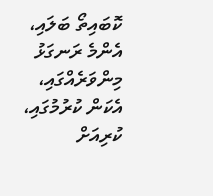ކޮބައިތޯ ބަލައި، އެންމެ ރަނގަޅު މިންވަރެއްގައި، އެކަން ކުރުމުގައި، ކުރިއަށް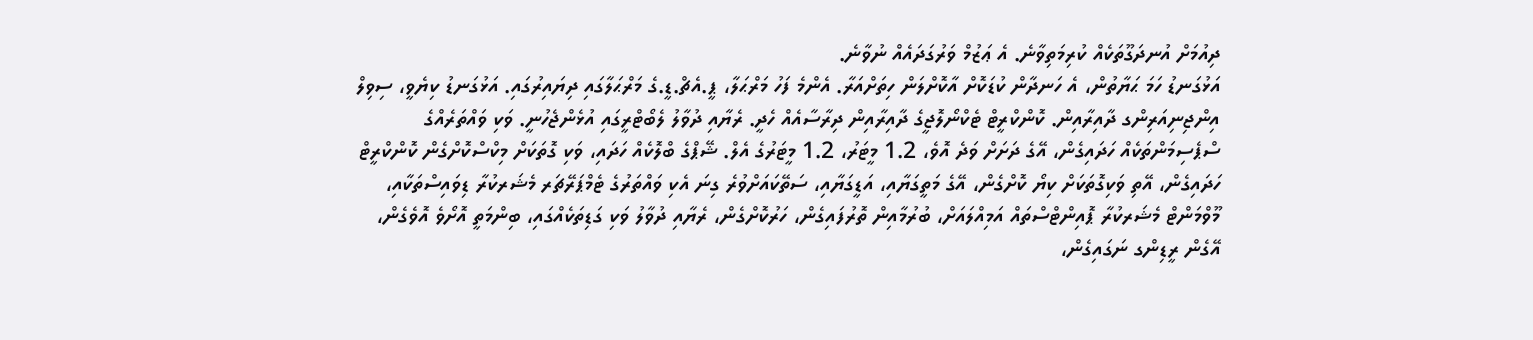ދިއުމަށް އުނދަގޫތަކެއް ކުރިމަތިވާނެ. އެ ޢަޒުމް ވަރުގަދައެއް ނުވާނެ.
އަޅުގަނޑު ހަމަ ޙަޔާތުން، އެ ހަނދާން ކުޑަކޮށް އާކޮށްލަން ހިތަށްއަރާ. އެންމެ ފަހު މަރްޙަލާ، ޕީ.އެޗް.ޑީ.ގެ މަރްޙަލާގައި ދިޔައިރުގައި. އަޅުގަނޑު ކިޔެވީ، ސިވިލް އިންޖިނިއަރިންގ ދާއިރާއިން. ކޮންކްރީޓް ޓެކްނޯލޮޖީގެ ދާއިރާއިން ދިރާސާއެއް ހެދީ. ރެޔާއި ދުވާލު ލެބޯޓްރީގައި އުޅެންޖެހުނީ. ވަކި ވައްތަރެއްގެ ސްޕެސިމަންތަކެއް ހަދައިގެން، އޭގެ ދަށަށް ވަދެ އޮވެ، 1.2 މީޓަރު، 1.2 މީޓަރުގެ އެލް. ޝޭޕްގެ ބްލޮކެއް ހަދައި، ވަކި ގޮތަކަށް މިކްސްކޮށްގެން ކޮންކްރީޓް ހަދައިގެން، އޭތި ވަކިގޮތަކަށް ކިޔޯ ކޮށްގެން، އޭގެ މަތީގަޔާއި، އަޑީގަޔާއި، ސަތޭކައަށްވުރެ ގިނަ އެކި ވައްތަރުގެ ޓެމްޕަރޭޗަރ މެޝަރކުރާ ޑިވައިސްތަކާއި، މޫވްމަންޓް މެޝަރކުރާ ޕޮއިންޓްސްތައް އަމިއްލައަށް، ބުރުމާއިން ތޮރުފައިގެން، ހަރުކޮށްގެން، ރެޔާއި ދުވާލު ވަކި ގަޑިތަކެއްގައި، ބިންމަތީ އޮށޯވެ އޮވެގެން، އޭގެން ރީޑިންގ ނަގައިގެން،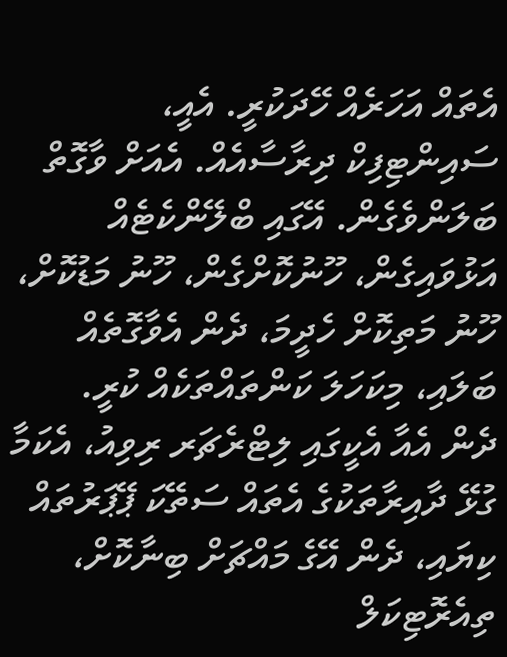އެތައް އަހަރެއް ހޭދަކުރީ. އެއީ، ސައިންޓިފިކް ދިރާސާއެއް. އެއަށް ވާގޮތް ބަލަންވެގެން. އޭގައި ބްލޭންކެޓެއް އަޅުވައިގެން، ހޫނުކޮށްގެން، ހޫނު މަޑުކޮށް، ހޫނު މަތިކޮށް ހެދީމަ، ދެން އެވާގޮތެއް ބަލައި، މިކަހަލަ ކަންތައްތަކެއް ކުރީ.
ދެން އެއާ އެކީގައި ލިޓްރެޗަރ ރިވިއު، އެކަމާ ގުޅޭ ދާއިރާތަކުގެ އެތައް ސަތޭކަ ޕޭޕަރުތައް ކިޔައި، ދެން އޭގެ މައްޗަށް ބިނާކޮށް، ތިއެރޮޓިކަލް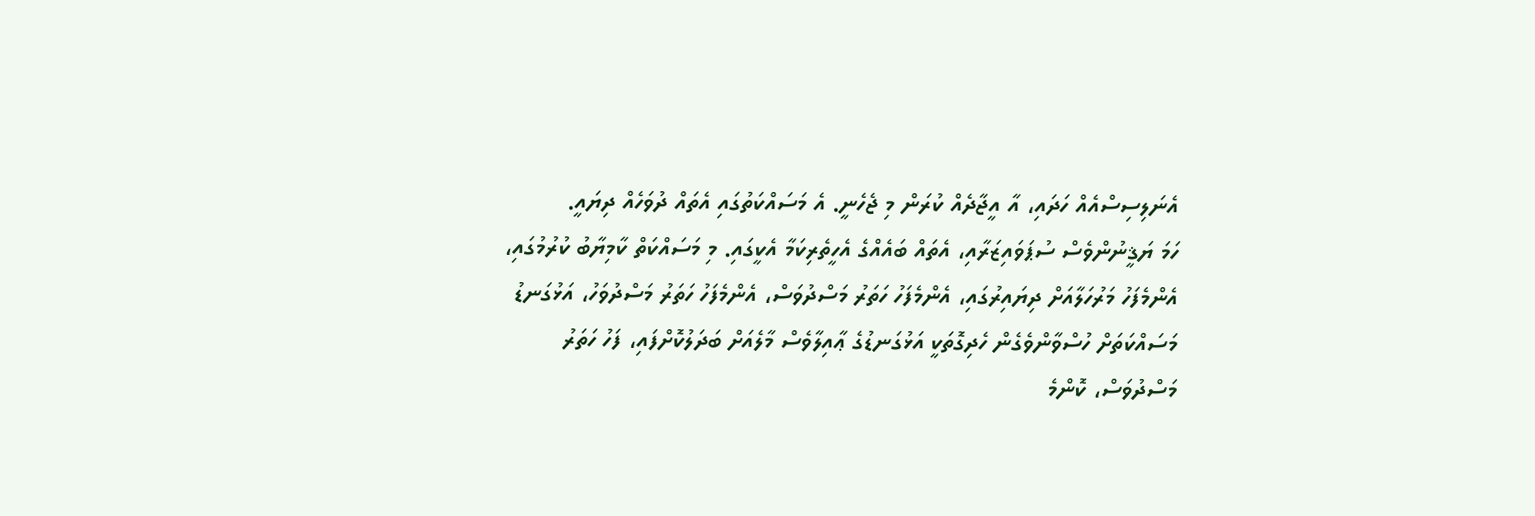އެނަލިސިސްއެއް ހަދައި، އާ އީޖާދެއް ކުރަން މި ޖެހެނީ. އެ މަސައްކަތުގައި އެތައް ދުވަހެއް ދިޔައީ.
ހަމަ ޔަޤީނުންވެސް ސުޕަވައިޒަރާއި، އެތައް ބައެއްގެ އެހީތެރިކަމާ އެކީގައި. މި މަސައްކަތް ކާމިޔާބު ކުރުމުގައި، އެންމެފަހު މަރުހަލާއަށް ދިޔައިރުގައި، އެންމެފަހު ހަތަރު މަސްދުވަސް، އެންމެފަހު ހަތަރު މަސްދުވަހު، އަޅުގަނޑު މަސައްކަތަށް ހުސްވާންވެގެން ހެދިގޮތަކީ އަޅުގަނޑުގެ ޢާއިލާވެސް މާލެއަށް ބަދަލުކޮށްފައި، ފަހު ހަތަރު މަސްދުވަސް، ކޮންމެ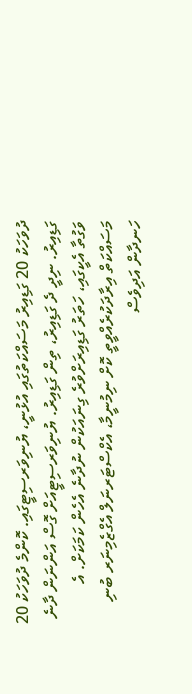ދުވަހަކު 20 ގަޑިއިރު މަސައްކަތުގައި އުޅުނީ، ޔުނިވަރސިޓީގައި. ކޮންމެ ދުވަހަކު 20 ގަޑިއިރު. ނިދީ ދެ ގަޑިއިރު، ތިން ގަޑިއިރު. ޔުނިވަރސިޓީއަށް ގޮސް އަންނަން ދާނެ ވަގުތާ އެކީގައި، ހަތަރު ގަޑިއިރަށްވުރެ ގިނައަކުން ނުދާނެ އެހެން ކަމަކަށް. އެ މަސައްކަތް އިރާދަކުރެއްވީތީ ކޮށް ނިމުނީމާ، އެކްސްޓަރނަލް އެގްޒެމިނަރ ބުނި ހަނދާން އަދިވެސް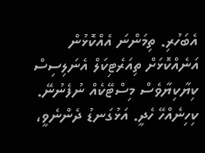އެބަހުރި. ތިމަންނަ އެއްކޮޅުން އަނެއްކޮޅަށް ތިއަރެޓިކަލް އެނަލިސިސް ކިޔާކިޔާވެސް މިސްޓޭކެއް ނުފެނުނޭ. ކިހިނެއްހޭ ހެދީ. އަޅުގަނޑު ދެންނެވީ،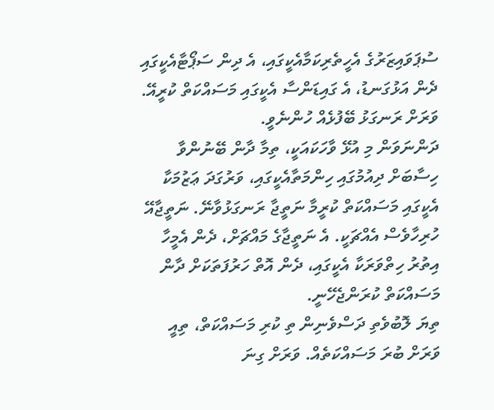ސުޕަވައިޒަރުގެ އެހީތެރިކަމާއެކީގައި، އެ ދިން ސަޕޯޓާއެކީގައި ދެން އަޅުގަނޑު، އެ ގައިޑަންސާ އެކީގައި މަސައްކަތް ކުރީއޭ. ވަރަށް ރަނގަޅު ބޭފުޅެއް ހުންނެވީ.
ދަންނަވަން މި އުޅޭ ވާހަކައަކީ، ތިމާ ދާން ބޭނުންވާ ހިސާބަށް ދިއުމުގައި ހިންމަތާއެކީގައި، ވަރުގަދަ ޢަޒުމަކާ އެކީގައި މަސައްކަތް ކުރީމާ ނަތީޖާ ރަނގަޅުވާނޭ. ނަތީޖާއޭ ހުރިހާވެސް އެއްޗަކީ. އެ ނަތީޖާގެ މައްޗަށް، ދެން އެމީހާ އިތުރު ހިތްވަރަކާ އެކީގައި، ދެން އޮތް ހަރުފަތަކަށް ދާން މަސައްކަތް ކުރަންޖެހޭނީ.
ތިޔަ ލޮބުވެތި ދަސްވެނިން ތި ކުރި މަސައްކަތް، ތިއީ ވަރަށް ބުރަ މަސައްކަތެއް. ވަރަށް ގިނަ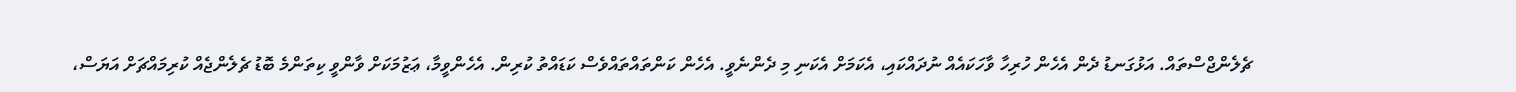ޗެލެންޖްސްތައް. އަޅުގަނޑު ދެން އެހެން ހުރިހާ ވާހަކައެއް ނުދައްކައި، އެކަމަށް އެކަނި މި ދެންނެވީ. އެހެން ކަންތައްތައްވެސް ކަޑައްތު ކުރިން. އެހެންވީމާ، ޢަޒުމަކަށް ވާންވީ ކިތަންމެ ބޮޑު ޗެލެންޖެއް ކުރިމައްޗަށް އަޔަސް،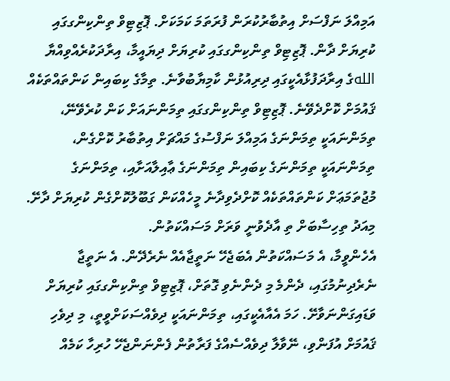އަމިއްލަ ނަފްސަށް އިތުބާރުކުރަން ފުރަތަމަ ކަމަކަށް. ޕޮޒިޓިވް ތިންކިންގގައި ކުރިޔަށް ދާން. ޕޮޒިޓިވް ތިންކިންގގައި ކުރިޔަށް ދިޔައީމާ، އިރާދަކުރެއްވިއްޔާ اللهގެ އިރާދަފުޅާއެކީގައި ދިރިއުޅުން ކާމިޔާބުވާނެ. ތިމާގެ ކިބައިން ކަންތައްތަކެއް ޤައުމަށް ކޮށްދެވޭނެ. ޕޮޒިޓިވް ތިންކިންގގައި ތިމަންނައަށް ކަން ކުރެވޭނޭ، ތިމަންނައަކީ ތިމަންނަގެ އަމިއްލަ ނަފްސުގެ މައްޗަށް އިތުބާރު ކޮށްގެން، ތިމަންނައަކީ ތިމަންނަގެ ކިބައިން ތިމަންނަގެ ޢާއިލާއަށާއި، ތިމަންނަގެ މުޖުތަމަޢަށް ކަންތައްތަކެއް ކޮށްދެވިދާނެ މީހެއްކަން ގަބޫލުކޮށްގެން ކުރިޔަށް ދާށޭ. މިއަދު ތިހިސާބަށް ތި އާދެވުނީ ވަރަށް މަސައްކަތުން.
އެހެންވީމާ، އެ މަސައްކަތުން އެބަޖެހޭ ނަތީޖާއެއް ނެރެދޭން. އެ ނަތީޖާ ނެރެދިނުމުގައި، ދެންމެ މި ދެންނެވި ގޮތަށް، ޕޮޒިޓިވް ތިންކިންގގައި ކުރިޔަށް ވަޑައިގަންނަވާށޭ. ހަމަ އެއާއެކީގައި، ތިމަންނައަކީ ދިވެއްސަކަށްވީތީ، މި ދިވެހި ޤައުމަށް އުފަންވި، ނޭވާލާ ދިވެއްސެއްގެ ފަރާތުން ފެންނަންޖެހޭ ހުރިހާ ކަމެއް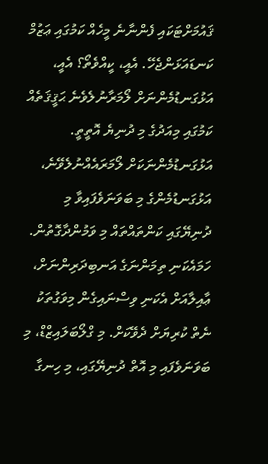ޤައުމަށްޓަކައި ފެންނާނެ މީހެއް ކަމުގައި ޢަޒުމް ކަނޑައަޅަންޖެހޭ. އެއީ، ކީއްވެތޯ؟ އެއީ، އަޅުގަނޑުމެންނަށް ލޯމަރާނުލެވެނެ ޙަޤީޤަތެއް ކަމުގައި މިއަދުގެ މި ދުނިޔެ އޮތީތީ. އަޅުގަނޑުމެންނަކަށް ލޯމަރައެއްނުލެވޭނެ، އަޅުގަނޑުމެންގެ މި ބަވަނަވެފައިވާ މި ދުނިޔޭގައި ކަންތައްތައް މި ވަމުންދާގޮތުން. ހަމައެކަނި ތިމަންނަގެ އަނބިދަރިންނަށް، ޢާއިލާއަށް އެކަނި ވިސްނައިގެން މިވަގުތަކު ނެތް ކުރިޔަށް ދެވޭކަށް. މި ގްލޯބަލައިޒްޑް، މި ބަވަނަވެފައި މި އޮތް ދުނިޔޭގައި، މި ހިނގާ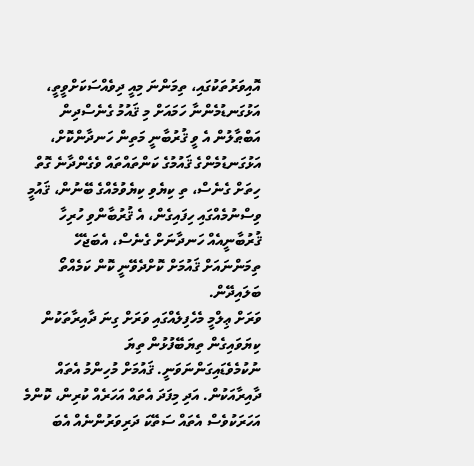އޮއިވަރުތަކުގައި، ތިމަންނަ މިއީ ދިވެއްސަކަށްވީތީ، އަޅުގަނޑުމެންނާ ހަމައަށް މި ޤައުމު ގެނެސްދިން އަބްޠާލުން އެ ވީ ޤުރުބާނީ މަތިން ހަނދާންކޮށް، އަޅުގަނޑުމެންގެ ޤައުމުގެ ކަންތައްތައް ވެގެންދާނެ ގޮތް ހިތަށް ގެނެސް، ތި ކިޔެވި ކިޔެވުމެއްގެ ބޭނުން، ޤައުމީ ވިސްނުމެއްގައި ހިފައިގެން، އެ ޤުރުބާންވި ހުރިހާ ޤުރުބާނީއެއް ހަނދާނަށް ގެނެސް، އެބަޖެހޭ ތިމަންނައަށް ޤައުމަށް ކޮށްދެވޭނީ ކޮން ކަމެއްތޯ ބަލައިދޭން.
ވަރަށް ޢިލްމީ މެހެފިލެއްގައި ވަރަށް ގިނަ ދާއިރާތަކުން ކިޔަވައިގެން ތިޔަބޭފުޅުން ތިޔަ ނުކުމެވެޑައިގަންނަވަނީ. ޤައުމަށް މުހިންމު އެތައް ދާއިރާއަކުން. އަދި މިފަދަ އެތައް އަހަރެއް ކުރިން، ކޮންމެ އަހަރަކުވެސް އެތައް ސަތޭކަ ދަރިވަރުންނެއް އެބަ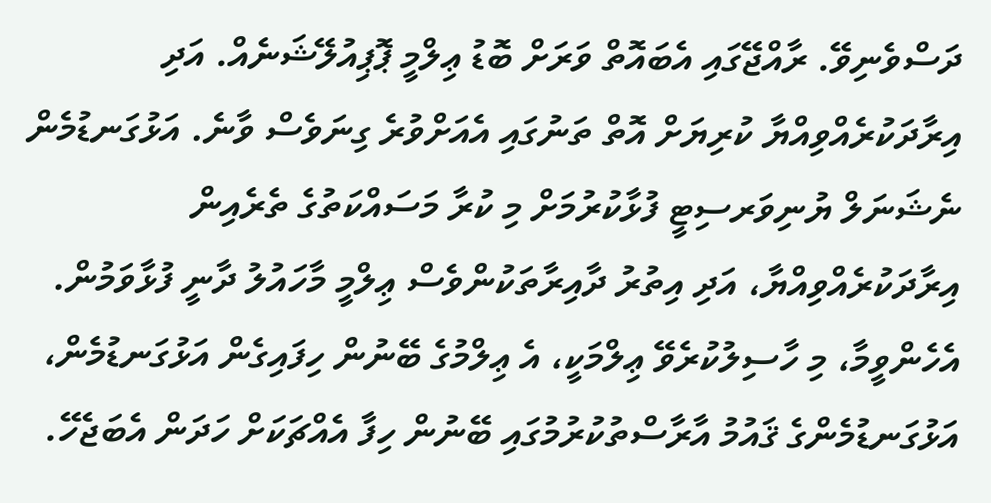ދަސްވެނިވޭ. ރާއްޖޭގައި އެބައޮތް ވަރަށް ބޮޑު ޢިލްމީ ޕޮޕިއުލޭޝަނެއް. އަދި އިރާދަކުރެއްވިއްޔާ ކުރިޔަށް އޮތް ތަނުގައި އެއަށްވުރެ ގިނަވެސް ވާނެ. އަޅުގަނޑުމެން ނެޝަނަލް ޔުނިވަރސިޓީ ފުޅާކުރުމަށް މި ކުރާ މަސައްކަތުގެ ތެރެއިން އިރާދަކުރެއްވިއްޔާ، އަދި އިތުރު ދާއިރާތަކުންވެސް ޢިލްމީ މާހައުލު ދާނީ ފުޅާވަމުން.
އެހެންވީމާ، މި ހާސިލުކުރެވޭ ޢިލްމަކީ، އެ ޢިލްމުގެ ބޭނުން ހިފައިގެން އަޅުގަނޑުމެން، އަޅުގަނޑުމެންގެ ޤައުމު އާރާސްތުކުރުމުގައި ބޭނުން ހިފާ އެއްޗަކަށް ހަދަން އެބަޖެހޭ.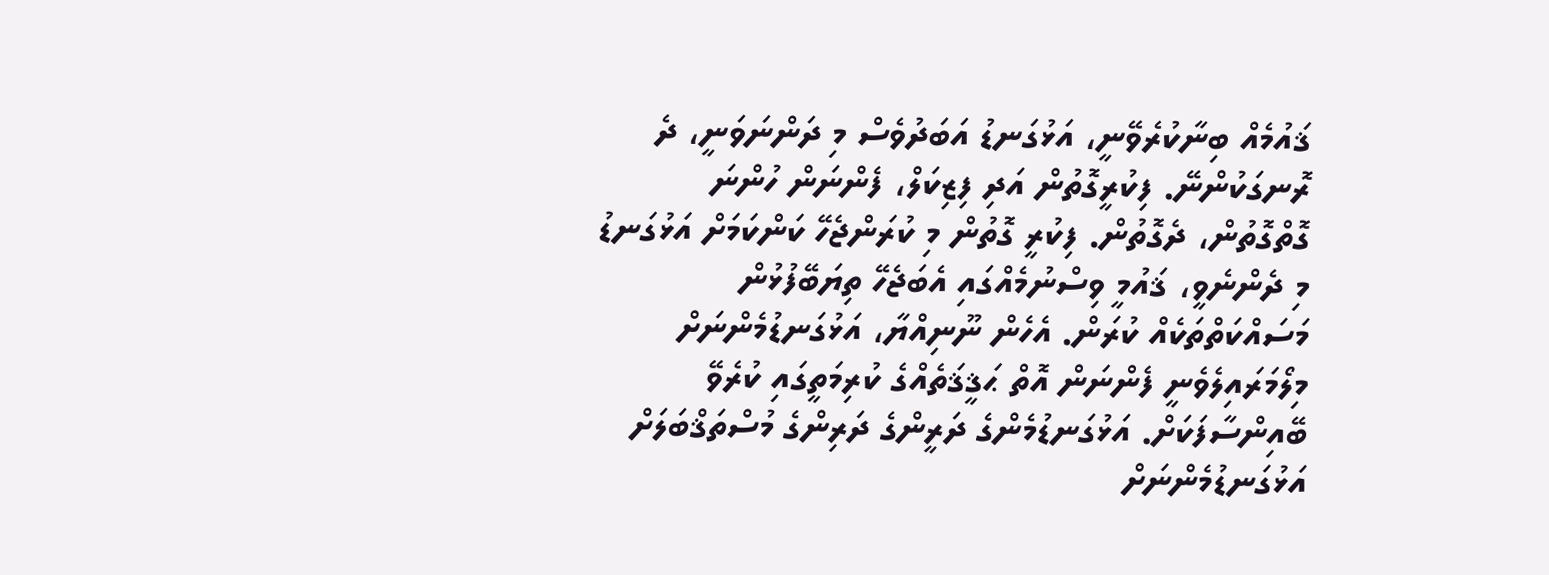ޤައުމެއް ބިނާކުރެވޭނީ، އަޅުގަނޑު އަބަދުވެސް މި ދަންނަވަނީ، ދެ ރޮނގަކުންނޭ. ފިކުރީގޮތުން އަދި ފިޒިކަލް، ފެންނަން ހުންނަ ގޮތްގޮތުން، ދެގޮތުން. ފިކުރީ ގޮތުން މި ކުރަންޖެހޭ ކަންކަމަށް އަޅުގަނޑު މި ދެންނެވީ، ޤައުމީ ވިސްނުމެއްގައި އެބަޖެހޭ ތިޔަބޭފުޅުން މަސައްކަތްތަކެއް ކުރަން. އެހެން ނޫނިއްޔާ، އަޅުގަނޑުމެންނަށް މިލޯމަރައިލެވެނީ ފެންނަން އޮތް ޙަޤީޤަތެއްގެ ކުރިމަތީގައި ކުރެވޭ ބޭއިންސާފަކަށް. އަޅުގަނޑުމެންގެ ދަރީންގެ ދަރިންގެ މުސްތަޤްބަލަށް އަޅުގަނޑުމެންނަށް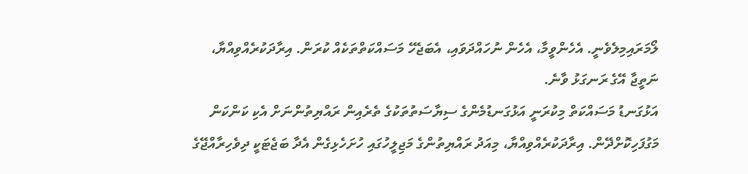ލޯމަރައިމިލެވެނީ. އެހެންވީމާ، އެހެން ނުހައްދަވައި، އެބަޖެހޭ މަސައްކަތްތަކެއް ކުރަން. އިރާދަކުރެއްވިއްޔާ، ނަތީޖާ އޭގެ ރަނގަޅު ވާނެ.
އަޅުގަނޑު މަސައްކަތް މިކުރަނީ އަޅުގަނޑުމެންގެ ސިޔާސަތުތަކުގެ ތެރެއިން ރައްޔިތުންނަށް އެކި ކަންކަން މަގުފަހިކޮށްދޭން. އިރާދަކުރެއްވިއްޔާ، މިއަދު ރައްޔިތުންގެ މަޖިލީހުގައި ހުށަހެޅިގެން އެދާ ބަޖެޓަކީ ދިވެހިރާއްޖޭގެ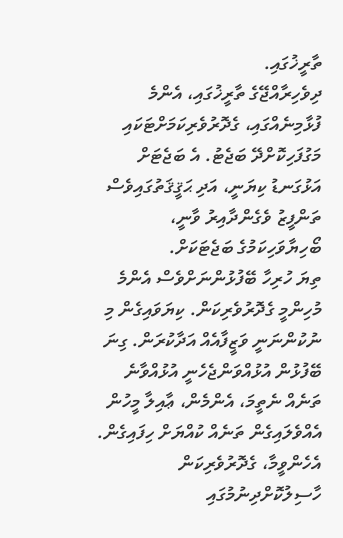ތާރީޚުގައި.
ދިވެހިރާއްޖޭގެ ތާރީޚުގައި، އެންމެ ފުޅާމިނެއްގައި، ގެދޮރުވެރިކަމަށްޓަކައި މަގުފަހިކޮށްދޭ ބަޖެޓު. އެ ބަޖެޓަށް އަޅުގަނޑު ކިޔަނީ، އަދި ޙަޤީޤަތުގައިވެސް ތަންފީޒު ވެގެންދާއިރު ވާނީ، ބޯހިޔާވަހިކަމުގެ ބަޖެޓަކަށް.
ތިޔަ ހުރިހާ ބޭފުޅުންނަށްވެސް އެންމެ މުހިންމީ ގެދޮރުވެރިކަން. ކިޔަވައިގެން މި ނުކުންނަނީ ވަޒީފާއެއް އަދާކުރަން. ގިނަ ބޭފުޅުން އުޅުއްވަންޖެހެނީ އުޅުއްވާނެ ތަނެއް ނެތީމަ، އެންމެން، ޢާއިލާ މީހުން އެއްވެލައިގެން ތަނެއް ކުއްޔަށް ހިފައިގެން.
އެހެންވީމާ، ގެދޮރުވެރިކަން ހާސިލުކޮށްދިނުމުގައި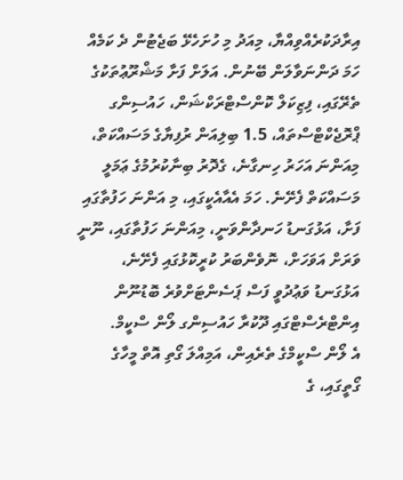އިރާދަކުރެއްވިއްޔާ، މިއަދު މި ހުށަހެޅޭ ބަޖެޓުން ދެ ކަމެއް ހަމަ ދަންނަވާލަން ބޭނުން. އަލަށް ފަށާ މަޝްރޫޢުތަކުގެ ތެރޭގައި، ފިޒިކަލް ކޮންސްޓްރަކްޝަން، ހައުސިންގ ޕްރޮޖެކްޓްސްތައް، 1.5 ބިލިއަން ރުފިޔާގެ މަސައްކަތް، މިއަންނަ އަހަރު ހިނގާނެ، ގެދޮރު ބިނާކުރުމުގެ ޢަމަލީ މަސައްކަތް ފެށޭނެ. ހަމަ އެއާއެކީގައި، މި އަންނަ ހަފުތާގައި ފަށާ، އަޅުގަނޑު ހަނދާންވަނީ، މިއަންނަ ހަފުތާގައި، ނޫނީ ވަރަށް އަވަހަށް، ނޮވެންބަރު ކުރީކޮޅުގައި ފެށޭނެ، އަޅުގަނޑު ވަޢުދުވީ ފަސް ޕަސެންޓަށްވުރެ ބޮޑުނޫން އިންޓްރެސްޓްގައި ދޫކުރާ ހައުސިންގ ލޯން ސްކީމް.
އެ ލޯން ސްކީމްގެ ތެރެއިން، އަމިއްލަ ގޯތި އޮތް މީހާގެ ގޯތީގައި، ގެ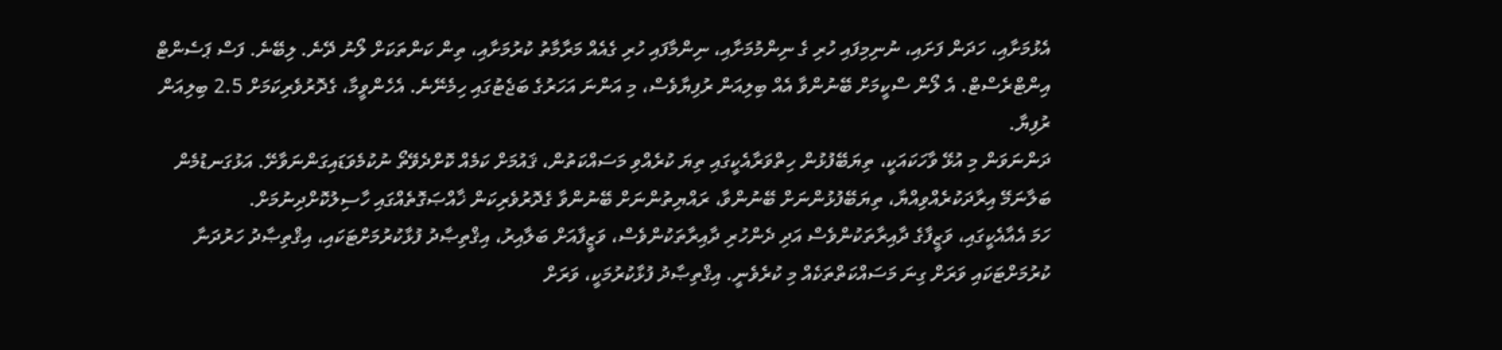އެޅުމަށާއި، ހަދަން ފަށައި، ނުނިމިފައި ހުރި ގެ ނިންމުމަށާއި، ނިންމާފައި ހުރި ގެއެއް މަރާމާތު ކުރުމަށާއި، ތިން ކަންތަކަށް ލޯނު ދޭނެ. ލިބޭނެ. ފަސް ޕަސެންޓް އިންޓްރެސްޓް. އެ ލޯން ސްކީމަށް ބޭނުންވާ އެއް ބިލިއަން ރުފިޔާވެސް، މި އަންނަ އަހަރުގެ ބަޖެޓުގައި ހިމެނޭނެ. އެހެންވީމާ، ގެދޮރުވެރިކަމަށް 2.5 ބިލިއަން ރުފިޔާ.
ދަންނަވަން މި އުޅޭ ވާހަކައަކީ، ތިޔަބޭފުޅުން ހިތްވަރާއެކީގައި ތިޔަ ކުރެއްވި މަސައްކަތުން، ޤައުމަށް ކަމެއް ކޮށްދެވޭތޯ ނުކުމެވަޑައިގަންނަވާށޭ. އަޅުގަނޑުމެން ބަލާނަމޭ އިރާދަކުރެއްވިއްޔާ، ތިޔަބޭފުޅުންނަށް ބޭނުންވާ، ރައްޔިތުންނަށް ބޭނުންވާ ގެދޮރުވެރިކަން ޚާއްޞަގޮތެއްގައި ހާސިލުކޮށްދިނުމަށް.
ހަމަ އެއާއެކީގައި، ވަޒީފާގެ ދާއިރާތަކުންވެސް އަދި ދެންހުރި ދާއިރާތަކުންވެސް، ވަޒީފާއަށް ބަލާއިރު، އިޤްތިޞާދު ފުޅާކުރުމަށްޓަކައި، އިޤްތިޞާދު ހަރުދަނާ ކުރުމަށްޓަކައި ވަރަށް ގިނަ މަސައްކަތްތަކެއް މި ކުރެވެނީ. އިޤްތިޞާދު ފުޅާކުރުމަކީ، ވަރަށް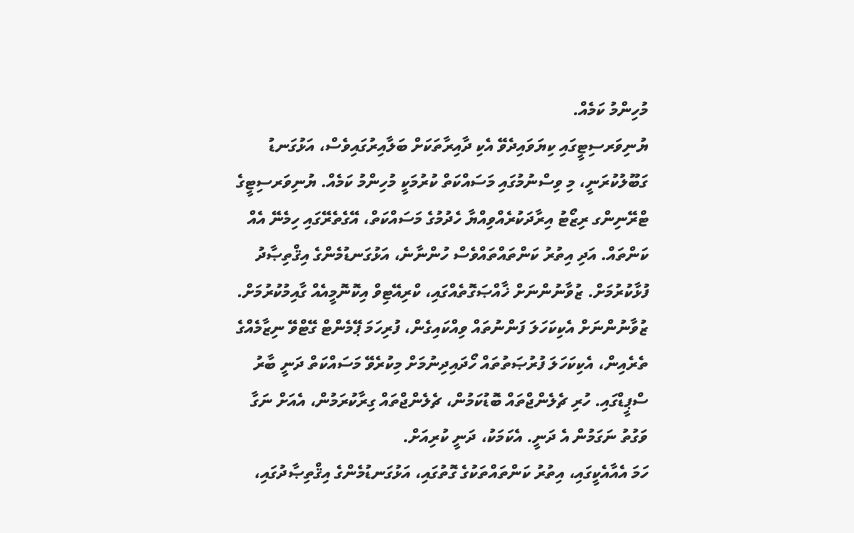މުހިންމު ކަމެއް.
ޔުނިވަރސިޓީގައި ކިޔަވައިދެވޭ އެކި ދާއިރާތަކަށް ބަލާއިރުގައިވެސް، އަޅުގަނޑު ގަބޫލުކުރަނީ، މި ވިސްނުމުގައި މަސައްކަތް ކުރުމަކީ މުހިންމު ކަމެއް. ޔުނިވަރސިޓީގެ ޓްރޭނިންގ ރިޒޯޓު އިރާދަކުރެއްވިއްޔާ ހެދުމުގެ މަސައްކަތް، އޭގެތެރޭގައި ހިމެނޭ އެއް ކަންތައް. އަދި އިތުރު ކަންތައްތައްވެސް ހުންނާނެ، އަޅުގަނޑުމެންގެ އިޤްތިޞާދު ފުޅާކުރުމަށް. ޒުވާނުންނަށް ޚާއްޞަގޮތެއްގައި، ކްރިއޭޓިވް އިކޮނޮމީއެއް ގާއިމުކުރުމަށް. ޒުވާނުންނަށް އެކިކަހަލަ ފަންނުތައް ވިއްކައިގެން، ފުރިހަމަ ޕޭމެންޓް ގޭޓްވޭ ނިޒާމެއްގެ ތެރެއިން، އެކިކަހަލަ ފުރުޞަތުތައް ހޯދައިދިނުމަށް މިކުރެވޭ މަސައްކަތް ދަނީ ބާރު ސްޕީޑްގައި. ހުރި ޗެލެންޖްތައް ބޮޑުކަމުން، ޗެލެންޖްތައް ގިރާކުރަމުން، އެއަށް ނަގާ ވަގުތު ނަގަމުން އެ ދަނީ. އެކަމަކު، ދަނީ ކުރިއަށް.
ހަމަ އެއާއެކީގައި، އިތުރު ކަންތައްތަކުގެ ގޮތުގައި، އަޅުގަނޑުމެންގެ އިޤްތިޞާދުގައި،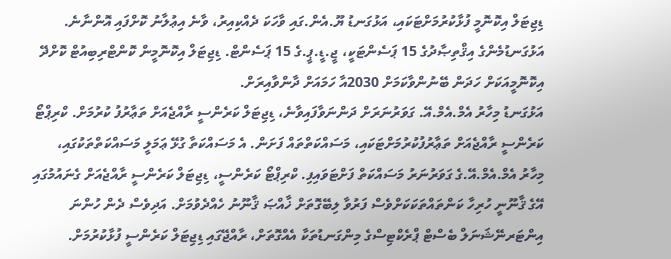ޑިޖިޓަލް އިކޮނޮމީ ފުޅާކުރުމަށްޓަކައި، އަޅުގަނޑު ޔޫ.އެން.ގައި ވާހަކަ ދެއްކިއިރު، ވާނެ އިޢުލާނު ކޮށްފައި އޮންނާނެ. އަޅުގަނޑުމެންގެ އިޤްތިޞާދުގެ 15 ޕަސެންޓަކީ، ޖީ.ޑީ.ޕީ.ގެ 15 ޕަސެންޓް. ޑިޖިޓަލް އިކޮނޮމީން ކޮންޓްރިބިއުޓް ކޮށްދޭ އިކޮނޮމީއަކަށް ހަދަން ބޭނުންވާކަމަށް 2030އާ ހަމައަށް ދާންވާއިރަށް.
އަޅުގަނޑު މިހާރު އެމް.އެމް.އޭ. ގަވަރުނަރަށް ދަންނަވާފައިވާނެ، ޑިޖިޓަލް ކަރެންސީ ރާއްޖެއަށް ތަޢާރުފު ކުރުމަށް. ކްރިޕްޓޯ ކަރެންސީ ރާއްޖެއަށް ތަޢާރުފުކުރުމަށްޓަކައި، މަސައްކަތްތައް ފަށަން. އެ މަސައްކަތާ ގުޅޭ ޢަމަލީ މަސައްކަތްތަކުގައި، މިހާރު އެމް.އެމް.އޭ.ގެ ގަވަރުނަރު މަސައްކަތް ފަށްޓަވައިފި. ކްރިޕްޓޯ ކަރެންސީ، ޑިޖިޓަލް ކަރެންސީ ރާއްޖެއަށް ގެނައުމުގައި އޭގެ ޤާނޫނީ ހުރިހާ ކަންތައްތަކަކަށްވެސް ފަރުވާ ލިބޭގޮތަށް ޚާއްޞަ ޤާނޫނު ހެއްދެވުމަށް. އަދިވެސް ދެން ހުންނަ އިންޓަރނޭޝަނަލް ބެސްޓް ޕްރެކްޓިސްގެ މިންގަނޑުތަކާ އެއްގޮތަށް، ރާއްޖޭގައި ޑިޖިޓަލް ކަރެންސީ ފުޅާކުރުމަށް.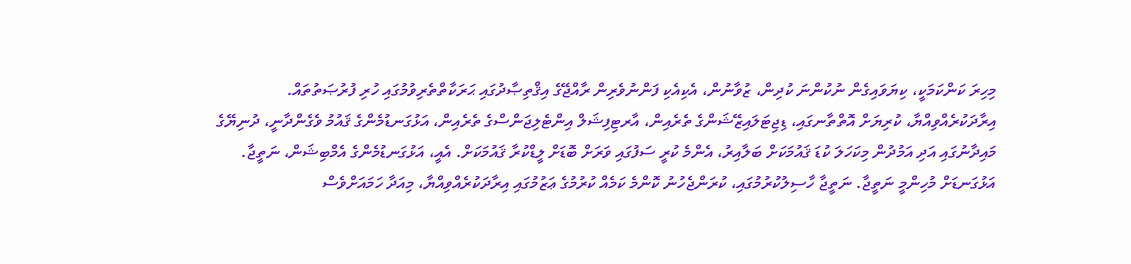މިހިރަ ކަންކަމަކީ، ކިޔަވައިގެން ނުކުންނަ ކުދިން، ޒުވާނުން، އެކިއެކި ފަންނުވެރިން ރާއްޖޭގެ އިޤްތިޞާދުގައި ޙަރަކާތްތެރިވުމުގައި ހުރި ފުރުޞަތުތައް. އިރާދަކުރެއްވިއްޔާ، ކުރިޔަށް އޮތްތާނގައި، ޑިޖިޓަލައިޒޭޝަންގެ ތެރެއިން، އާރޓިފިޝަލް އިންޓެލިޖަންސްގެ ތެރެއިން، އަޅުގަނޑުމެންގެ ޤައުމު ވެގެންދާނީ، ދުނިޔޭގެ މައިދާނުގައި އަދި އަމުދުން މިކަހަލަ ކުޑަ ޤައުމަކަށް ބަލާއިރު، އެންމެ ކުރީ ސަފުގައި ވަރަށް ބޮޑަށް ލީޑްކުރާ ޤައުމަކަށް. އެއީ، އަޅުގަނޑުމެންގެ އެމްބިޝަން، ނަތީޖާ. އަޅުގަނޑަށް މުހިންމީ ނަތީޖާ. ނަތީޖާ ހާސިލުކުރުމުގައި، ކުރަންޖެހުނު ކޮންމެ ކަމެއް ކުރުމުގެ ޢަޒުމުގައި އިރާދަކުރެއްވިއްޔާ، މިއަދާ ހަމައަށްވެސް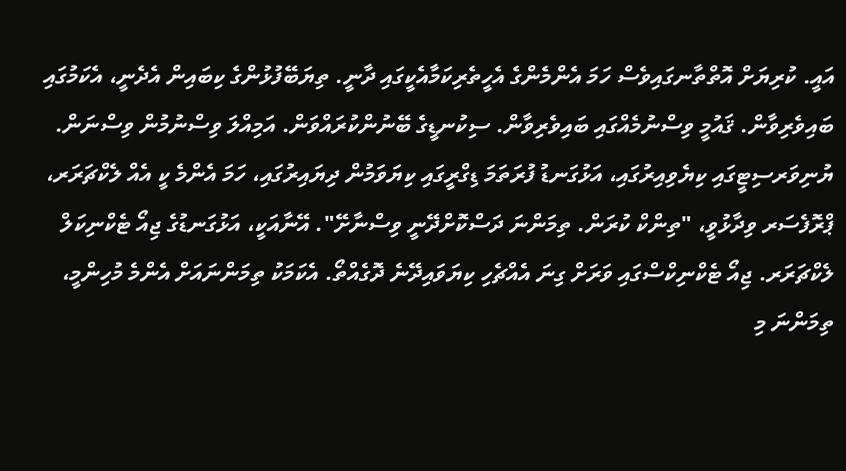އައީ. ކުރިޔަށް އޮތްތާނގައިވެސް ހަމަ އެންމެންގެ އެހީތެރިކަމާއެކީގައި ދާނީ. ތިޔަބޭފުޅުންގެ ކިބައިން އެދެނީ، އެކަމުގައި ބައިވެރިވާން. ޤައުމީ ވިސްނުމެއްގައި ބައިވެރިވާން. ސިކުނޑީގެ ބޭނުންކުރައްވަން. އަމިއްލަ ވިސްނުމުން ވިސްނަން.
ޔުނިވަރސިޓީގައި ކިޔެވިއިރުގައި، އަޅުގަނޑު ފުރަތަމަ ޑިގްރީގައި ކިޔަވަމުން ދިޔައިރުގައި، ހަމަ އެންމެ ކީ އެއް ލެކްޗަރަރ، ޕްރޮފެސަރ ވިދާޅުވީ، "ތިންކް ކުރަން. ތިމަންނަ ދަސްކޮށްދޭނީ ވިސްނާށޭ". އޭނާއަކީ، އަޅުގަނޑުގެ ޖިއޯ ޓެކްނިކަލް ލެކްޗަރަރ. ޖިއޯ ޓެކްނިކްސްގައި ވަރަށް ގިނަ އެއްޗެހި ކިޔަވައިދޭނެ ދޮގެއްތޯ. އެކަމަކު ތިމަންނައަށް އެންމެ މުހިންމީ، ތިމަންނަ މި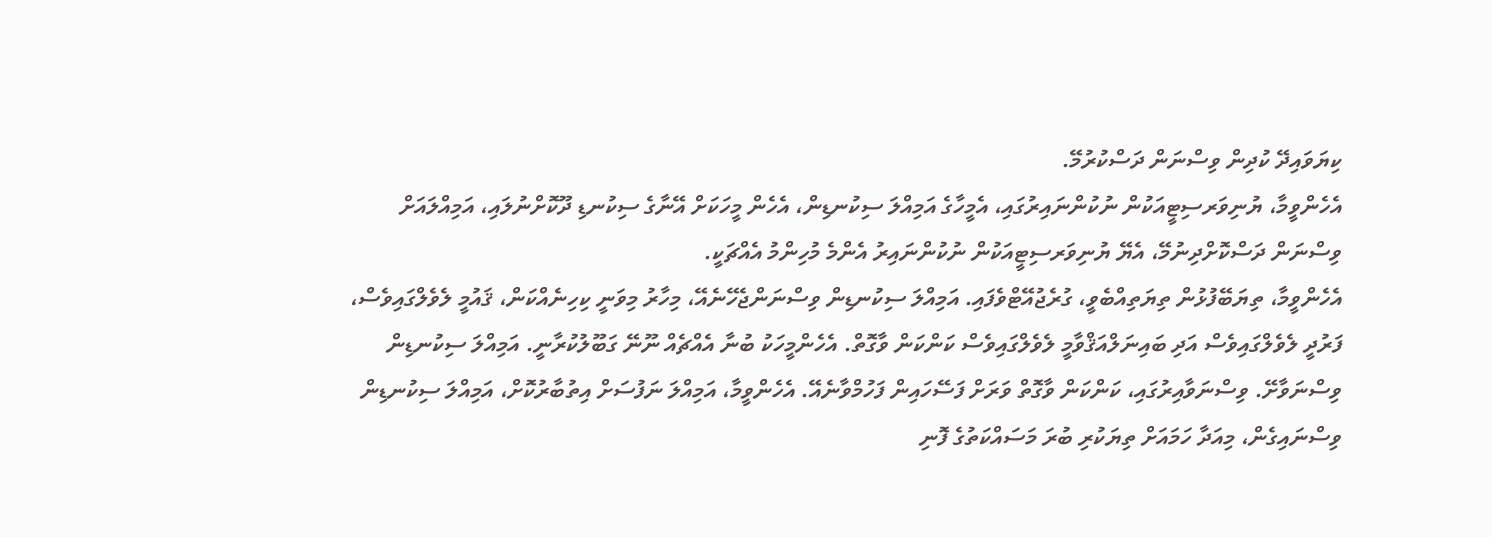ކިޔަވައިދޭ ކުދިން ވިސްނަން ދަސްކުރުމޭ.
އެހެންވީމާ، ޔުނިވަރސިޓީއަކުން ނުކުންނައިރުގައި، އެމީހާގެ އަމިއްލަ ސިކުނޑިން، އެހެން މީހަކަށް އޭނާގެ ސިކުނޑި ދޫކޮށްނުލައި، އަމިއްލައަށް ވިސްނަން ދަސްކޮށްދިނުމޭ، އެޔޭ ޔުނިވަރސިޓީއަކުން ނުކުންނައިރު އެންމެ މުހިންމު އެއްޗަކީ.
އެހެންވީމާ، ތިޔަބޭފުޅުން ތިޔަތިއްބެވީ، ގުރެޖުއޭޓްވެފައި. އަމިއްލަ ސިކުނޑިން ވިސްނަންޖެހޭނެއޭ، މިހާރު މިވަނީ ކިހިނެއްކަން، ޤައުމީ ލެވެލްގައިވެސް، ފަރުދީ ލެވެލްގައިވެސް އަދި ބައިނަލްއަޤްވާމީ ލެވެލްގައިވެސް ކަންކަން ވާގޮތް. އެހެންމީހަކު ބުނާ އެއްޗެއް ނޫނޭ ގަބޫލުކުރާނީ. އަމިއްލަ ސިކުނޑިން ވިސްނަވާށޭ. ވިސްނަވާއިރުގައި، ކަންކަން ވާގޮތް ވަރަށް ފަސޭހައިން ފަހުމްވާނެއޭ. އެހެންވީމާ، އަމިއްލަ ނަފުސަށް އިތުބާރުކޮށް، އަމިއްލަ ސިކުނޑިން ވިސްނައިގެން، މިއަދާ ހަމައަށް ތިޔަކުރި ބުރަ މަސައްކަތުގެ ފޮނި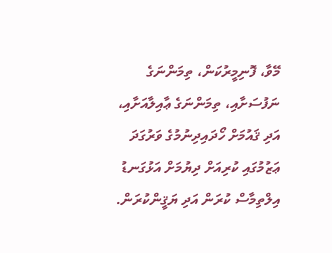މޭވާ، ފޮނިމީރުކަން، ތިމަންނަގެ ނަފުސަށާއި، ތިމަންނަގެ ޢާއިލާއަށާއި، އަދި ޤައުމަށް ހޯދައިދިނުމުގެ ވަރުގަދަ ޢަޒުމުގައި ކުރިއަށް ދިޔުމަށް އަޅުގަނޑު އިލްތިމާސް ކުރަން އަދި ޔަޤީންކުރަން.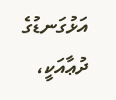އަޅުގަނޑުގެ ދުޢާއަކީ،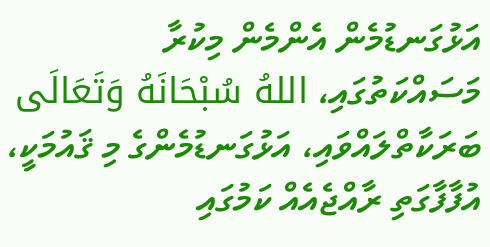އަޅުގަނޑުމެން އެންމެން މިކުރާ މަސައްކަތުގައި، اللهُ سُبْحَانَهُ وَتَعَالَى ބަރަކާތްލައްވައި، އަޅުގަނޑުމެންގެ މި ޤައުމަކީ، އުފާފާގަތި ރާއްޖެއެއް ކަމުގައި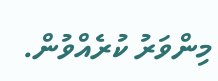މިންވަރު ކުރެއްވުން.